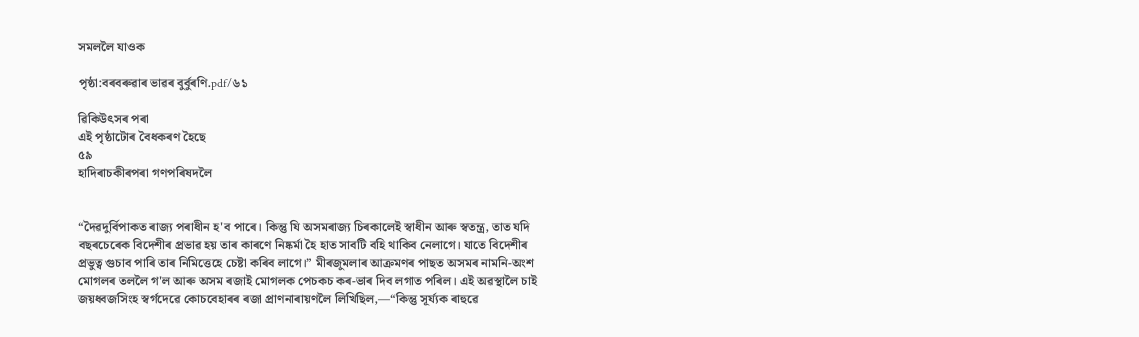সমললৈ যাওক

পৃষ্ঠা:বৰবৰুৱাৰ ভাৱৰ বুৰ্বুৰণি.pdf/৬১

ৱিকিউৎসৰ পৰা
এই পৃষ্ঠাটোৰ বৈধকৰণ হৈছে
৫৯
হাদিৰাচকীৰপৰা গণপৰিষদলৈ


“দৈৱদুৰ্বিপাকত ৰাজ্য পৰাধীন হ'ব পাৰে। কিন্তু যি অসমৰাজ্য চিৰকালেই স্বাধীন আৰু স্বতন্ত্ৰ, তাত যদি বছৰচেৰেক বিদেশীৰ প্ৰভাৱ হয় তাৰ কাৰণে নিষ্কৰ্মা হৈ হাত সাবটি বহি থাকিব নেলাগে। যাতে বিদেশীৰ প্ৰভুত্ব গুচাব পাৰি তাৰ নিমিত্তেহে চেষ্টা কৰিব লাগে।” মীৰজুমলাৰ আক্ৰমণৰ পাছত অসমৰ নামনি-অংশ মোগলৰ তললৈ গ'ল আৰু অসম ৰজাই মোগলক পেচকচ কৰ-ভাৰ দিব লগাত পৰিল। এই অৱস্থালৈ চাই জয়ধ্বজসিংহ স্বৰ্গদেৱে কোচবেহাৰৰ ৰজা প্ৰাণনাৰায়ণলৈ লিখিছিল,—“কিন্তু সূৰ্য্যক ৰাহুৱে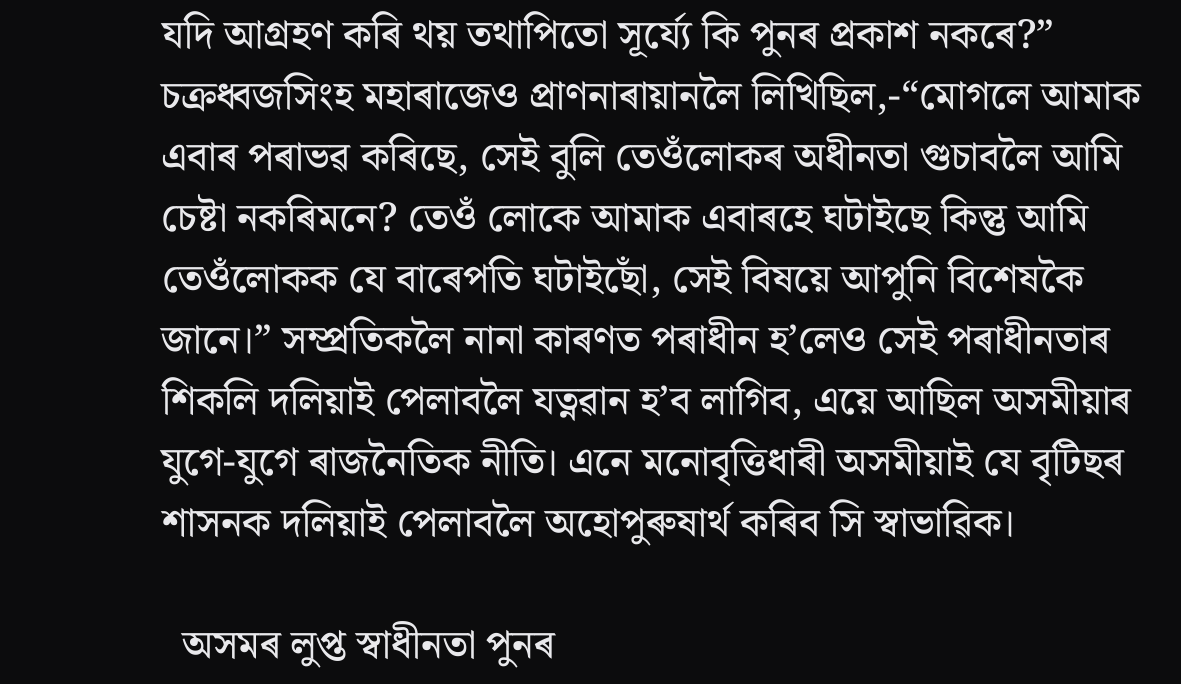যদি আগ্ৰহণ কৰি থয় তথাপিতো সূৰ্য্যে কি পুনৰ প্ৰকাশ নকৰে?” চক্ৰধ্বজসিংহ মহাৰাজেও প্ৰাণনাৰায়ানলৈ লিখিছিল,-“মোগলে আমাক এবাৰ পৰাভৱ কৰিছে, সেই বুলি তেওঁলোকৰ অধীনতা গুচাবলৈ আমি চেষ্টা নকৰিমনে? তেওঁ লোকে আমাক এবাৰহে ঘটাইছে কিন্তু আমি তেওঁলোকক যে বাৰেপতি ঘটাইছোঁ, সেই বিষয়ে আপুনি বিশেষকৈ জানে।” সম্প্ৰতিকলৈ নানা কাৰণত পৰাধীন হ’লেও সেই পৰাধীনতাৰ শিকলি দলিয়াই পেলাবলৈ যত্নৱান হ’ব লাগিব, এয়ে আছিল অসমীয়াৰ যুগে-যুগে ৰাজনৈতিক নীতি। এনে মনোবৃত্তিধাৰী অসমীয়াই যে বৃটিছৰ শাসনক দলিয়াই পেলাবলৈ অহোপুৰুষাৰ্থ কৰিব সি স্বাভাৱিক।

  অসমৰ লুপ্ত স্বাধীনতা পুনৰ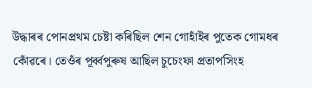উদ্ধাৰৰ পোনপ্ৰথম চেষ্টা কৰিছিল শেন গোহাঁইৰ পুতেক গোমধৰ কোঁৱৰে। তেওঁৰ পূৰ্ব্বপুৰুষ আছিল চুচেংফা প্ৰতাপসিংহ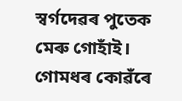স্বৰ্গদেৱৰ পুতেক মেৰু গোহাঁই। গোমধৰ কোৱঁৰে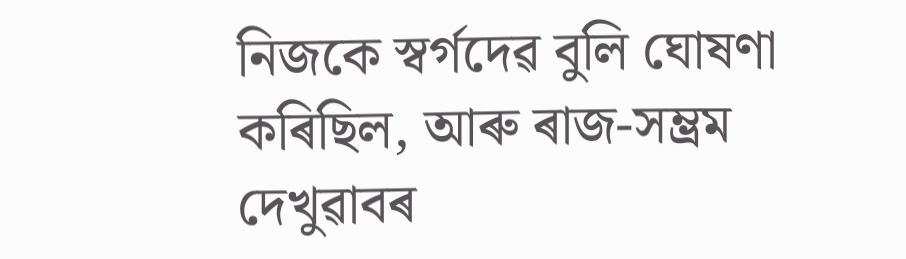নিজকে স্বৰ্গদেৱ বুলি ঘোষণা কৰিছিল, আৰু ৰাজ-সম্ভ্ৰম দেখুৱাবৰ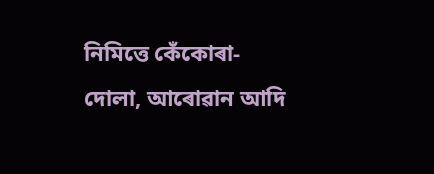নিমিত্তে কেঁকোৰা-দোলা, আৰোৱান আদি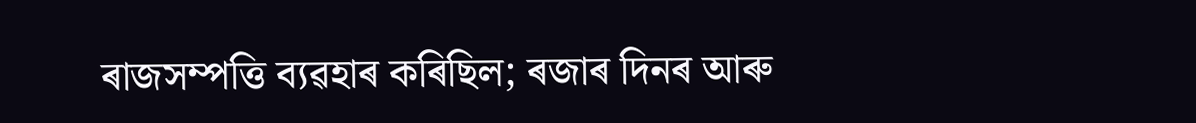ৰাজসম্পত্তি ব্যৱহাৰ কৰিছিল; ৰজাৰ দিনৰ আৰু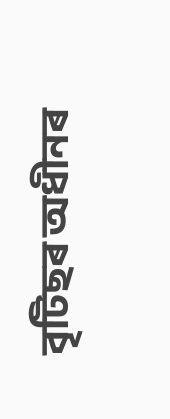বৃটিছৰ অধীনৰ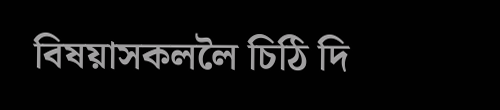বিষয়াসকললৈ চিঠি দি